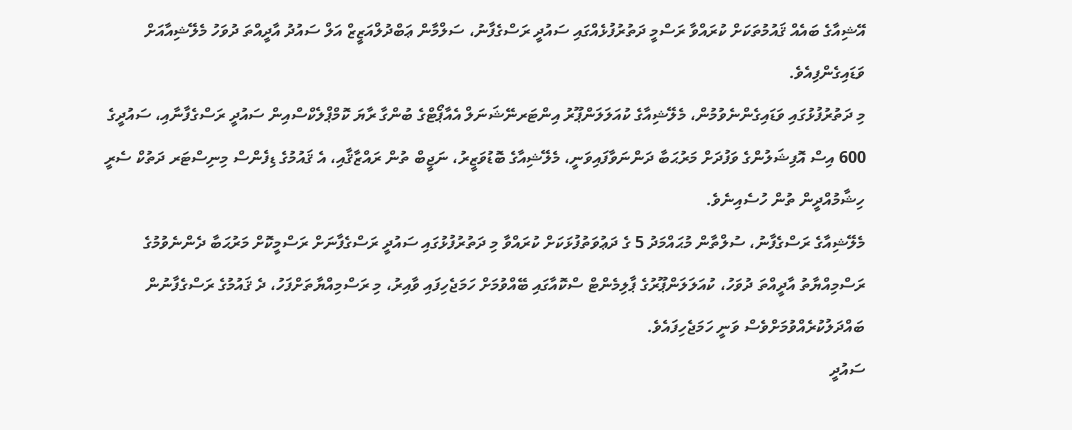އޭޝިއާގެ ބައެއް ޤައުމުތަކަށް ކުރައްވާ ރަސްމީ ދަތުރުފުޅެއްގައި ސައުދީ ރަސްގެފާނު، ސަލްމާން ޢަބްދުލްއަޒީޒް އަލް ސައުދު އާދީއްތަ ދުވަހު މެލޭޝިއާއަށް ވަޑައިގެންފިއެވެ.
މި ދަތުރުފުޅުގައި ވަޑައިގެންނެވުމުން، މެލޭޝިއާގެ ކުއަލަލަންޕޫރު އިންޓަރނޭޝަނަލް އެއާޕޯޓްގެ ބުންގާ ރާޔަ ކޮމްޕްލެކްސްއިން ސައުދީ ރަސްގެފާނާއި، ސައުދީގެ 600 އިސް އޮފިޝަލުންގެ ވަފުދަށް މަރުޙަބާ ދަންނަވާފައިވަނީ، މެލޭޝިއާގެ ބޮޑުވަޒީރު، ނަޖީބް ތުން ރައްޒާޤާއި، އެ ޤައުމުގެ ޑިފެންސް މިނިސްޓަރ ދަތުކް ސެރީ ހިޝާމުއްދީން ތުން ހުސެއިނެވެ.
މެލޭޝިއާގެ ރަސްގެފާނު، ސުލްތާން މުޙައްމަދު 5 ގެ ދަޢުވަތުފުޅަކަށް ކުރައްވާ މި ދަތުރުފުޅުގައި ސައުދީ ރަސްގެފާނަށް ރަސްމީކޮށް މަރުޙަބާ ދެންނެވުމުގެ ރަސްމިއްޔާތު އާދީއްތަ ދުވަހު، ކުއަލަލަންޕޫރުގެ ޕާލިމެންޓް ސްކޮއާގައި ބޭއްވުމަށް ހަމަޖެހިފައި ވާއިރު، މި ރަސްމިއްޔާތަށްފަހު، ދެ ޤައުމުގެ ރަސްގެފާނުން ބައްދަލުކުރެއްވުމަށްވެސް ވަނީ ހަމަޖެހިފައެވެ.
ސައުދީ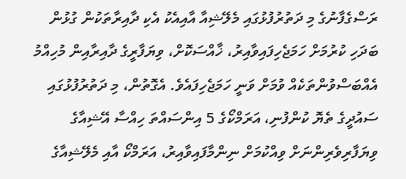ރަސްގެފާނުގެ މި ދަތުރުފުޅުގައި މެލޭޝިއާ އާއިއެކު އެކި ދާއިރާތަކުން ގުޅުން ބަދަހި ކުރުމަށް ހަމަޖެހިފައިވާއިރު، ޚާއްސަކޮށް، ވިޔަފާރީގެ ދާއިރާއިން މުހިއްމު އެއްބަސްވުންތަކެއް ވުމަށް ވަނީ ހަމަޖެހިފައެވެ. އެގޮތުން، މި ދަތުރުފުޅުގައި ސައުދީގެ ތެޔޮ ކުންފުނި، އަރަމްކޯގެ 5 އިންސައްތަ ހިއްސާ އޭޝިއާގެ ވިޔަފާރިވެރިންނަށް ވިއްކުމަށް ނިންމާފައިވާއިރު، އަރަމްކޯ އާއި މެލޭޝިއާގެ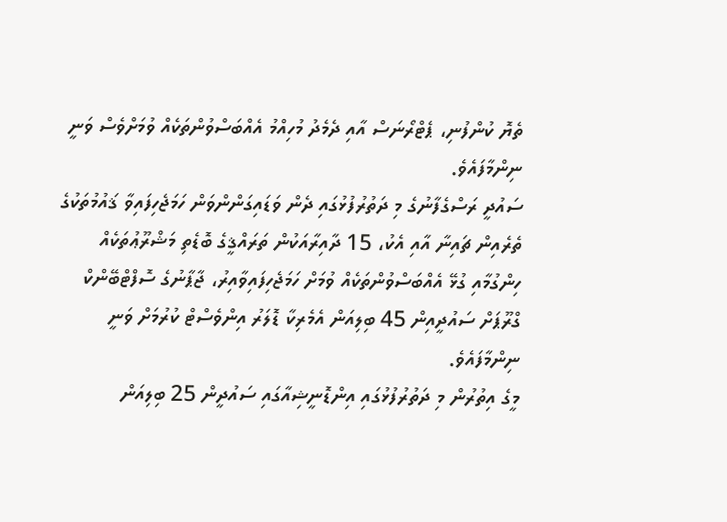ތެޔޮ ކުންފުނި، ޕެޓްރޯނަސް އާއި ދެމެދު މުހިއްމު އެއްބަސްވުންތަކެއް ވުމަށްވެސް ވަނީ ނިންމާފައެވެ.
ސައުދީ ރަސްގެފާނުގެ މި ދަތުރުފުޅުގައި ދެން ވަޑައިގަންންވަން ހަމަޖެހިފައިވާ ޤައުމުތަކުގެ ތެރެއިން ޗައިނާ އާއި އެކު، 15 ދާއިރާއަކުން ތަރައްޤީގެ ބޮޑެތި މަޝްރޫޢުތަކެއް ހިންގުމާއި ގުޅޭ އެއްބަސްވުންތަކެއް ވުމަށް ހަމަޖެހިފައިވާއިރު، ޖާޕާނުގެ ސޮފްޓްބޭންކް ގްރޫޕަށް ސައުދީއިން 45 ބިލިއަން އެމެރިކާ ޑޮލަރު އިންވެސްޓް ކުރުމަށް ވަނީ ނިންމާފައެވެ.
މީގެ އިތުރުން މި ދަތުރުފުޅުގައި އިންޑޮނީޝިއާގައި ސައުދީން 25 ބިލިއަން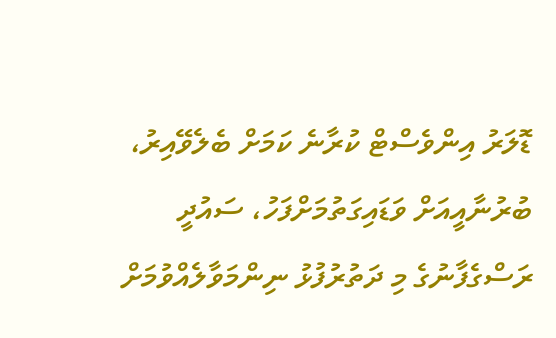ޑޮލަރު އިންވެސްޓް ކުރާނެ ކަމަށް ބެލެވޭއިރު، ބުރުނާއީއަށް ވަޑައިގަތުމަށްފަހު، ސައުދީ ރަސްގެފާނުގެ މި ދަތުރުފުޅު ނިންމަވާލެއްވުމަށް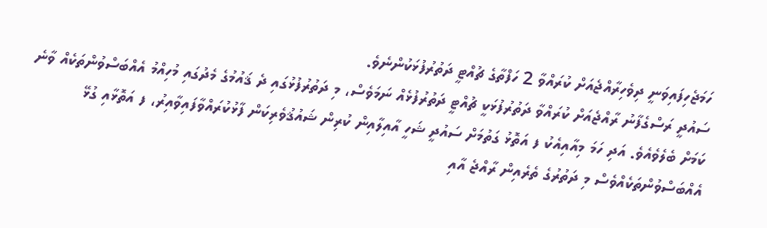ހަމަޖެހިފައިވަނީ ދިވެހިރާއްޖެއަށް ކުރައްވާ 2 ހަފްތާގެ ޗުއްޓީ ދަތުރުފުޅަކުންނެވެ.
ސައުދީ ރަސްގެފާނު ރާއްޖެއަށް ކުރައްވާ ދަތުރުފުޅަކީ ޗުއްޓީ ދަތުރުފުޅެއް ނަމަވެސް، މި ދަތުރުފުޅުގައި ދެ ޤައުމުގެ މެދުގައި މުހިއްމު އެއްބަސްވުންތަކެއް ވާނެ ކަމަށް ބެލެވެއެވެ. އަދި ހަމަ މިއާއިއެކު ފ އަތޮޅު ގަތުމަށް ސައުދީ ޝަހީ އާއިލާއިން ކުރިން ޝައުޤުވެރިކަން ފާޅުކުރައްވާފައިވާއިރު، ފ އަތޮޅާއި ގުޅޭ އެއްބަސްވުންތަކެއްވެސް މި ދަތުރުގެ ތެރެއިން ރާއްޖެ އާއި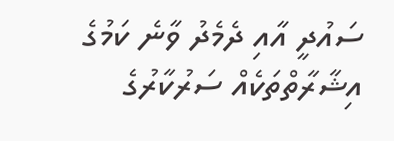ސައުދީ އާއި ދެމެދު ވާނެ ކަމުގެ އިޝާރާތްތަކެއް ސަރުކާރުގެ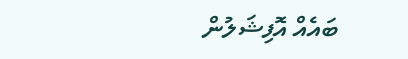ބައެއް އޮފިޝަލުން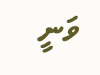ވަނީ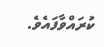ކުރައްވާފައެވެ.